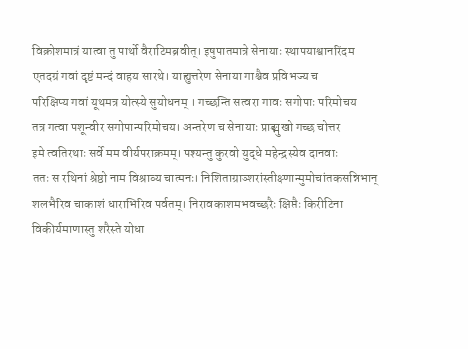विक्रोशमात्रं यात्वा तु पार्थो वैराटिमब्रवीत्। इषुपातमात्रे सेनायाः स्थापयाश्वानरिंदम
एतदग्रं गवां दृष्टं मन्दं वाहय सारथे। याह्युत्तरेण सेनाया गाश्चैव प्रविभज्य च
परिक्षिप्य गवां यूथमत्र योत्स्ये सुयोधनम् । गच्छन्ति सत्वरा गावः सगोपाः परिमोचय
तत्र गत्वा पशून्वीर सगोपान्परिमोचय। अन्तरेण च सेनायाः प्राङ्मुखो गच्छ चोत्तर
इमे त्वतिरथाः सर्वे मम वीर्यपराक्रमम्। पश्यन्तु कुरवो युद्धे महेन्द्रस्येव दानवाः
ततः स रथिनां श्रेष्ठो नाम विश्राव्य चात्मनः। निशिताग्राञ्शरांस्तीक्ष्णान्मुमोचांतकसन्निभान्
शलभैरिव चाकाशं धाराभिरिव पर्वतम्। निरावकाशमभवच्छरैः क्षिप्तैः किरीटिना
विकीर्यमाणास्तु शरैस्ते योधा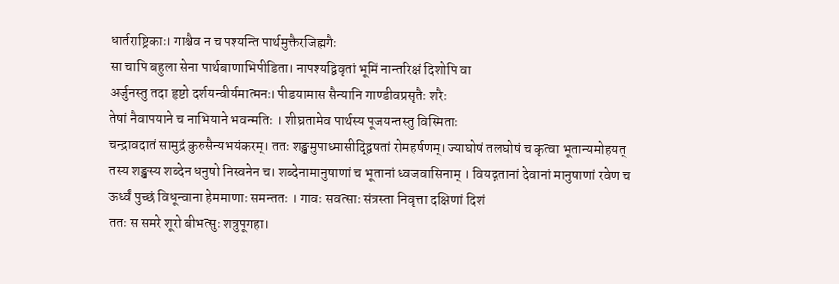धार्तराष्ट्रिकाः। गाश्चैव न च पश्यन्ति पार्थमुक्तैरजिह्मगैः
सा चापि बहुला सेना पार्थबाणाभिपीडिता। नापश्यद्विवृतां भूमिं नान्तरिक्षं दिशोपि वा
अर्जुनस्तु तदा हृष्टो दर्शयन्वीर्यमात्मनः। पीडयामास सैन्यानि गाण्डीवप्रसृतैः शरैः
तेषां नैवापयाने च नाभियाने भवन्मतिः । शीघ्रतामेव पार्थस्य पूजयन्तस्तु विस्मिताः
चन्द्रावदातं सामुद्रं कुरुसैन्यभयंकरम्। ततः शङ्खमुपाध्मासीद्द्विषतां रोमहर्षणम्। ज्याघोषं तलघोषं च कृत्वा भूतान्यमोहयत्
तस्य शङ्खस्य शब्देन धनुषो निस्वनेन च। शब्देनामानुषाणां च भूतानां ध्वजवासिनाम् । वियद्गतानां देवानां मानुषाणां रवेण च
ऊर्ध्वं पुच्छं विधून्वाना हेममाणाः समन्ततः । गावः सवत्साः संत्रस्ता निवृत्ता दक्षिणां दिशं
ततः स समरे शूरो बीभत्सुः शत्रुपूगहा।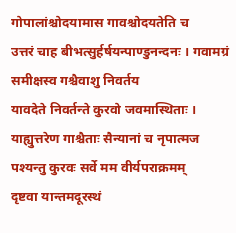गोपालांश्चोदयामास गावश्चोदयतेति च
उत्तरं चाह बीभत्सुर्हर्षयन्पाण्डुनन्दनः । गवामग्रं समीक्षस्व गश्चैवाशु निवर्तय
यावदेते निवर्तन्ते कुरवो जवमास्थिताः । याह्युत्तरेण गाश्चैताः सैन्यानां च नृपात्मज
पश्यन्तु कुरवः सर्वे मम वीर्यपराक्रमम्
दृष्टवा यान्तमदूरस्थं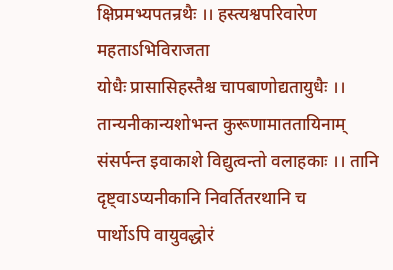क्षिप्रमभ्यपतन्रथैः ।। हस्त्यश्वपरिवारेण महताऽभिविराजता
योधैः प्रासासिहस्तैश्च चापबाणोद्यतायुधैः ।। तान्यनीकान्यशोभन्त कुरूणामाततायिनाम्
संसर्पन्त इवाकाशे विद्युत्वन्तो वलाहकाः ।। तानि दृष्ट्वाऽप्यनीकानि निवर्तितरथानि च
पार्थोऽपि वायुवद्धोरं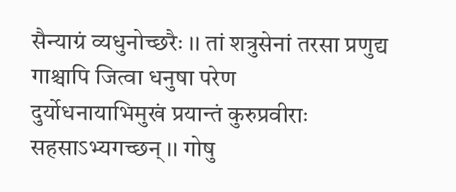सैन्याग्रं व्यधुनोच्छरैः ।। तां शत्रुसेनां तरसा प्रणुद्य गाश्चापि जित्वा धनुषा परेण
दुर्योधनायाभिमुखं प्रयान्तं कुरुप्रवीराः सहसाऽभ्यगच्छन् ।। गोषु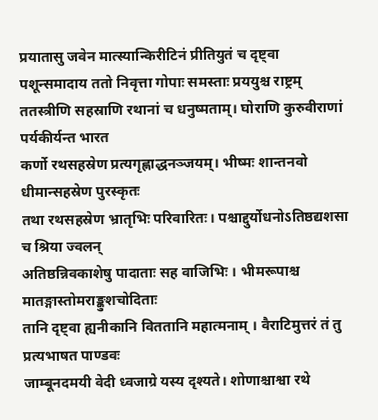प्रयातासु जवेन मात्स्यान्किरीटिनं प्रीतियुतं च दृष्ट्वा
पशून्समादाय ततो निवृत्ता गोपाः समस्ताः प्रययुश्च राष्ट्रम्
ततस्त्रीणि सहस्राणि रथानां च धनुष्मताम्। घोराणि कुरुवीराणां पर्यकीर्यन्त भारत
कर्णो रथसहस्रेण प्रत्यगृह्णाद्धनञ्जयम्। भीष्मः शान्तनवो धीमान्सहस्रेण पुरस्कृतः
तथा रथसहस्रेण भ्रातृभिः परिवारितः। पश्चाद्दुर्योधनोऽतिष्ठद्यशसा च श्रिया ज्वलन्
अतिष्ठन्निवकाशेषु पादाताः सह वाजिभिः । भीमरूपाश्च मातङ्गास्तोमराङ्कुशचोदिताः
तानि दृष्ट्वा ह्यनीकानि विततानि महात्मनाम् । वैराटिमुत्तरं तं तु प्रत्यभाषत पाण्डवः
जाम्बूनदमयी वेदी ध्वजाग्रे यस्य दृश्यते। शोणाश्चाश्वा रथे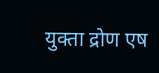युक्ता द्रोण एष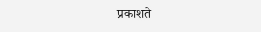प्रकाशते